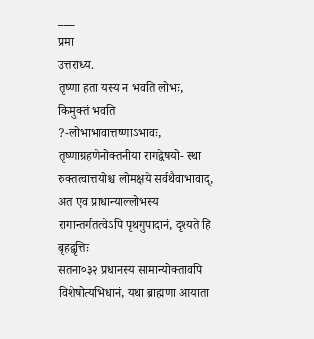___
प्रमा
उत्तराध्य.
तृष्णा हता यस्य न भवति लोभः, किमुक्तं भवति ?-लोभाभावात्तष्णाऽभावः, तृष्णाग्रहणेनोक्तनीया रागद्वेषयो- स्था
रुक्तत्वात्तयोश्च लोमक्षये सर्वथैवाभावाद्, अत एव प्राधान्याल्लोभस्य रागान्तर्गतत्वेऽपि पृथगुपादानं, दृश्यते हि बृहद्वृत्तिः
सतना०३२ प्रधानस्य सामान्योक्तावपि विशेषोत्यभिधानं, यथा ब्राह्मणा आयाता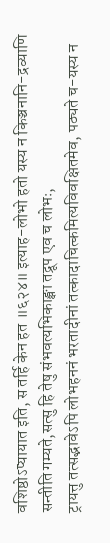वशिष्ठोऽप्यायात इति, स तर्हि केन हत ॥६२४॥ इत्याह-लोभो हतो यस्य न किञ्चनानि-द्रव्याणि सन्तीति गम्यते,सत्सु हि तेषु संभवत्यभिकाङ्क्षा तद्रूप एव च लोभः,
ट्रायत्तु तत्सद्भावेऽपि लोभहननं भरतादीनां तत्कादाचित्कमित्यविवक्षितमेव, पठ्यते च-यस्य न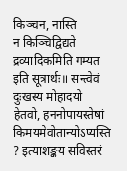किञ्चन, नास्ति
न किञ्चिद्विद्यते द्रव्यादिकमिति गम्यत इति सूत्रार्थः॥ सन्त्वेवं दुःखस्य मोहादयो हेतवो, हननोपायस्तेषां किमयमेवोतान्योऽप्यस्ति ? इत्याशङ्कय सविस्तरं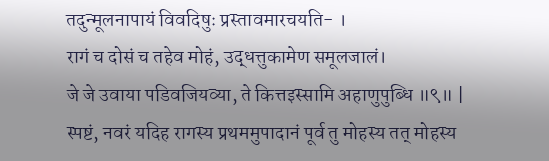तदुन्मूलनापायं विवदिषुः प्रस्तावमारचयति- ।
रागं च दोसं च तहेव मोहं, उद्धत्तुकामेण समूलजालं।
जे जे उवाया पडिवजियव्या, ते कित्तइस्सामि अहाणुपुब्धि ॥९॥ | स्पष्टं, नवरं यदिह रागस्य प्रथममुपादानं पूर्व तु मोहस्य तत् मोहस्य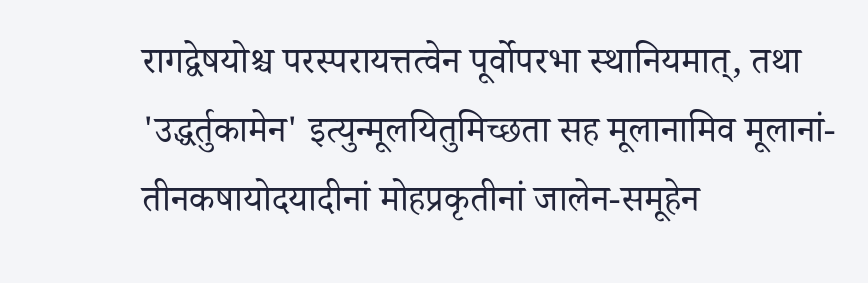रागद्वेषयोश्च परस्परायत्तत्वेन पूर्वोपरभा स्थानियमात्, तथा 'उद्धर्तुकामेन' इत्युन्मूलयितुमिच्छता सह मूलानामिव मूलानां-तीनकषायोदयादीनां मोहप्रकृतीनां जालेन-समूहेन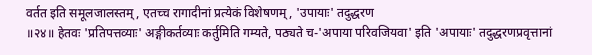वर्तत इति समूलजालस्तम्, एतच्च रागादीनां प्रत्येकं विशेषणम्, 'उपायाः' तदुद्धरण
॥२४॥ हेतवः 'प्रतिपत्तव्याः' अङ्गीकर्तव्याः कर्तुमिति गम्यते, पठ्यते च-'अपाया परिवजियवा' इति 'अपायाः' तदुद्धरणप्रवृत्तानां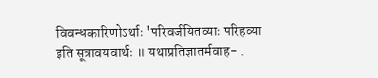विवन्धकारिणोऽर्थाः 'परिवर्जयितव्याः परिहव्या इति सूत्रावयवार्थः ॥ यथाप्रतिज्ञातर्मवाह- .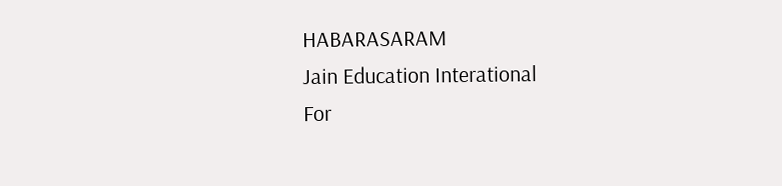HABARASARAM
Jain Education Interational
For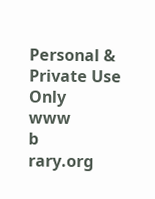Personal & Private Use Only
www
b
rary.org